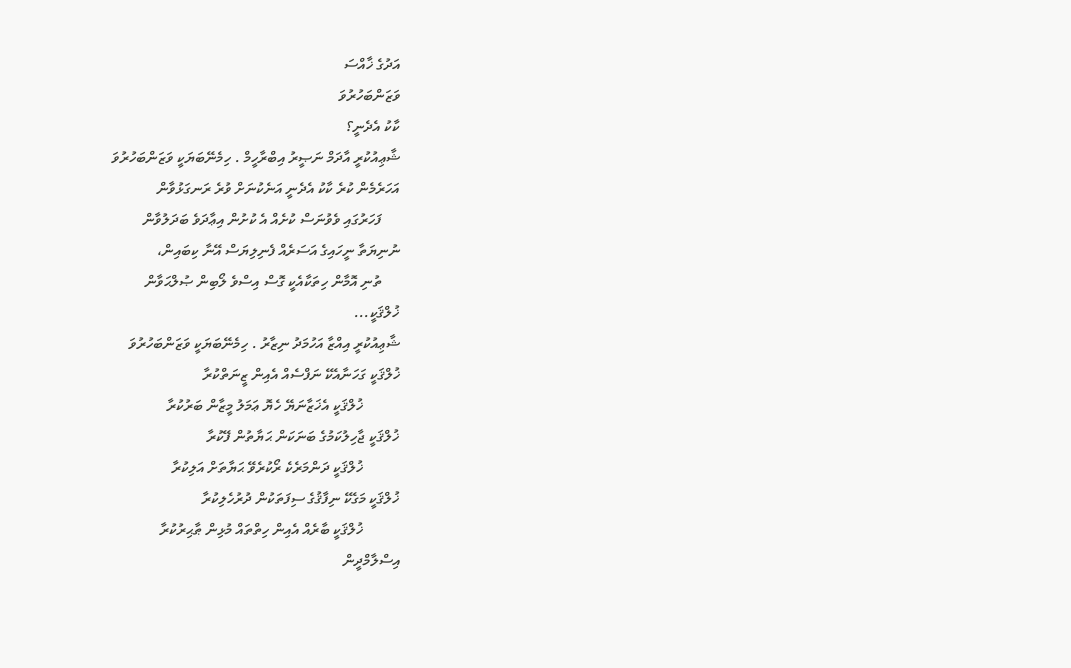އަދުގެ ޚާއްސަ
ވަޒަންބަހުރުވަ
ކާކު އެދެނީ؟
ޝާޢިއުކުރީ އާދަމް ނަޞީރު އިބްރާހީމް . ހިމެނޭބަޔަކީ ވަޒަންބަހުރުވަ
އަހަރެމެން ކުރެ ކާކު އެދެނީ އަނެކުނަށް ވުރެ ރަނގަޅުވާން
     ފަހަރުގައި ވެވުނަސް ކުށެއް އެ ކުށުން އިޢާދަވެ ބަދަލުވާން
ނުނިޔަތާ ނީހައިގެ އަސަރެއް ފެނިލިޔަސް އޭނާ ކިބައިން،
     ތުނި އޮމާން ހިތަކާއެކީ ގޮސް އިސްވެ ލޯބިން ޞުލްޙަވާން
ޚުލްޤަކީ...
ޝާޢިއުކުރީ އިއްޒާ އަހުމަދު ނިޒާރު . ހިމެނޭބަޔަކީ ވަޒަންބަހުރުވަ
ޚުލްޤަކީ ގަހަނާއެކޭ ނަފްސެއް އެއިން ޒީނަތްކުރާ
          ޚުލްޤަކީ އެޚަޒާނަޔޭ ހެޔޮ ޢަމަލު މީޒާން ބަރުކުރާ
ޚުލްޤަކީ ޖާހިލުކަމުގެ ބަނަކަން ޙަޔާތުން ފޭކުރާ
          ޚުލްޤަކީ ދަންމަރެކެ ރޯކުރެވޭ ޙަޔާތަށް އަލިކުރާ
ޚުލްޤަކީ މަގެކޭ ނިފާޤުގެ ސިފަތަކުން ދުރުހެލިކުރާ
          ޚުލްޤަކީ ބާރެއް އެއިން ހިތްތައް މުޅިން ޠާޙިރުކުރާ
އިސްލާމްދީން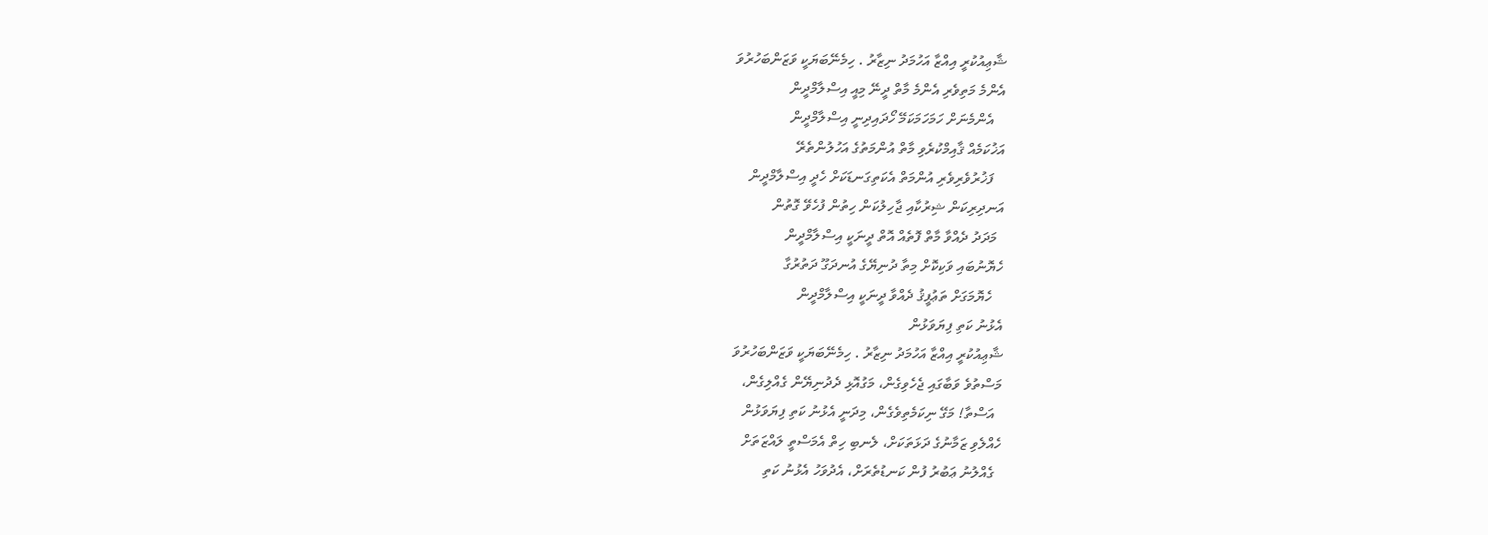ޝާޢިއުކުރީ އިއްޒާ އަހުމަދު ނިޒާރު . ހިމެނޭބަޔަކީ ވަޒަންބަހުރުވަ
އެންމެ މަތިވެރި އެންމެ މާތް ދީނޭ މިއީ އިސްލާމްދީން
   އެންމެނަށް ހަމަހަމަކަމޭ ހޯދައިދިނީ އިސްލާމްދީން
އަޚުކަމެއް ޤާއިމްކުރެވި މާތް އުންމަތުގެ އަހުލުންތެރޭ
   ފަޚުރުވެރިވެރި އުންމަތް އެކަތިގަނޑަކަށް ހެދީ އިސްލާމްދީން
އަނދިރިކަން ޝިރުކާއި ޖާހިލުކަން ހިތުން ފުހެވޭ ގޮތުން
  މަދަދު ދެއްވާ މާތް ފޮތެއް އޮތް ދީނަކީ އިސްލާމްދީން
ހެޔޮނުބައި ވަކިކޮށް މިތާ ދުނިޔޭގެ އުނދަގޫ ދަތުރުގާ
   ހެޔޮމަގަށް ތަޢުފީޤު ދެއްވާ ދީނަކީ އިސްލާމްދީން
އެޅުނު ކަތި ފިޔަވަޅުން
ޝާޢިއުކުރީ އިއްޒާ އަހުމަދު ނިޒާރު . ހިމެނޭބަޔަކީ ވަޒަންބަހުރުވަ
މަސްތުވެ ވަބާގައި ޖެހެވިގެން، މަގުއޮޅި ދެދުނިޔޭން ގެއްލިގެން،
  އަސްތާ! މަގޭ ނިކަމެތިވެގެން، މިދަނީ އެޅުނު ކަތި ފިޔަވަޅުން
ހެއްލެވި ޒަމާނުގެ ދަޅަތަކަށް، ލެނބި ހިތް އެމަސްތީ ލައްޒަތަށް
  ގެއްލުނު ޢަބުރު ފުން ކަނޑުތެރަށް، އެދުވަހު އެޅުނު ކަތި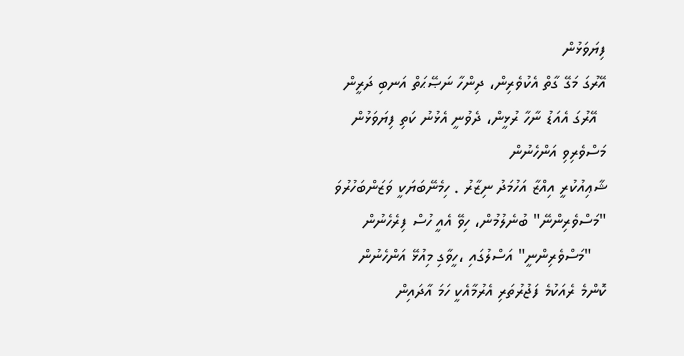ފިޔަވަޅުން
އޭރުގަ މަގޭ ގާތް އެކުވެރިން، ދިންހާ ނަޞޭޙަތް އަނބި ދަރީން
  އޭރުގަ އެއަޑު ނާހާ ރުޅީން، ދެވުނީ އެޅުނު ކަތި ފިޔަވަޅުން
މަސްވެރިވި އަންހެނުން
ޝާޢިއުކުރީ އިއްޒާ އަހުމަދު ނިޒާރު . ހިމެނޭބަޔަކީ ވަޒަންބަހުރުވަ
"މަސްވެރިންނޭ" ބުނެލުމުން، ހިވޭ އެއީ ހުސް ފިރެހެނުން
   "މަސްވެރިންނީ" އަސްލުގައި ،ހީވާގި މިއުޅޭ އަންހެނުން
ކޮންމެ ރެއަކުމެ ފަޖުރުތަރި އެރުމާއެކީ ހަމަ އާދައިން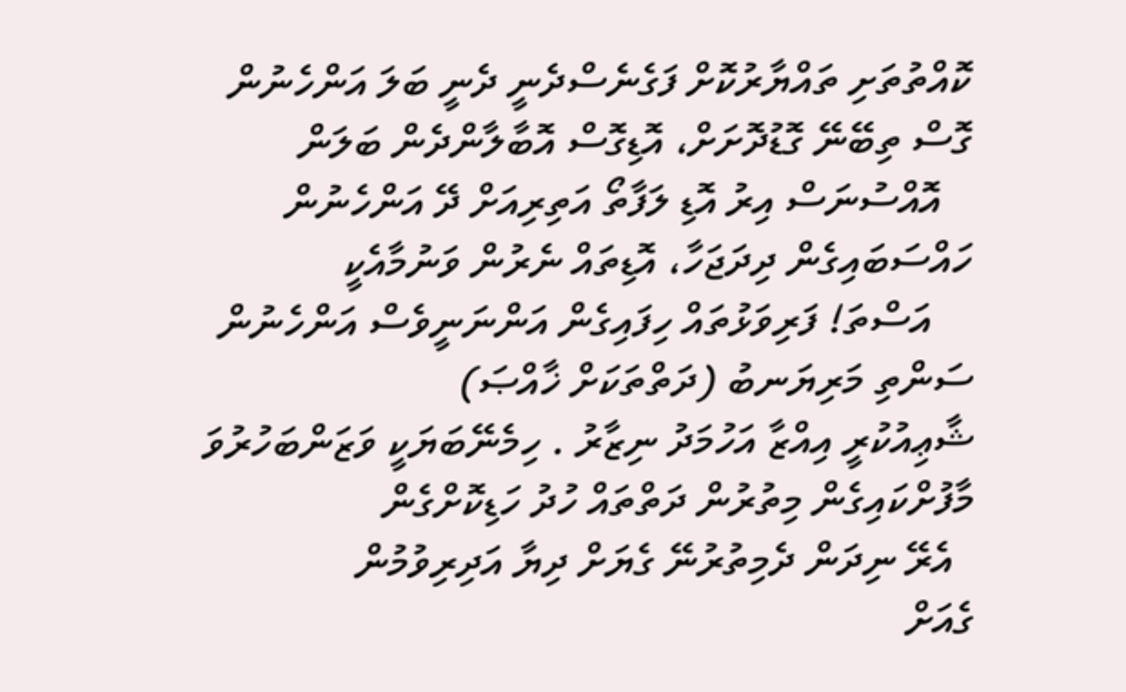ކޮއްތުތަށި ތައްޔާރުކޮށް ފަގެނެސްދެނީ ދެނީ ބަލަ އަންހެނުން
ގޮސް ތިބޭނޭ ގޮޑުދޮށަށް، އޮޑިގޮސް އޮބާލާންދެން ބަލަން
   އޮއްސުނަސް އިރު އޮޑި ލަފާތޯ އަތިރިއަށް ދޭ އަންހެނުން
ހައްސަބައިގެން ދިދަޖަހާ، އޮޑިތައް ނެރުން ވަނުމާއެކީ
    އަސްތަ! ފަރިވަޅުތައް ހިފައިގެން އަންނަނީވެސް އަންހެނުން
ސަންތި މަރިޔަނބު (ދަތްތަކަށް ޚާއްޞަ)
ޝާޢިއުކުރީ އިއްޒާ އަހުމަދު ނިޒާރު . ހިމެނޭބަޔަކީ ވަޒަންބަހުރުވަ
މާފުށްކައިގެން މިތުރުން ދަތްތައް ހުދު ހަޑިކޮށްގެން
  އެރޭ ނިދަން ދެމިތުރުނޭ ގެޔަށް ދިޔާ އަދިރިވުމުން
ގެއަށް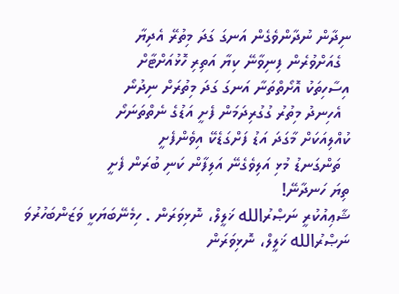ނިދާން ނުދާންވެގެން އަނގަ ގަދަ މިތުރޭ އެދިޔާ
  ގެއަށްވުރެން ފިނިވާނޭ ކިޔާ އަތިރި ހޮޅުއަށްޓާށް
އިސާހިތަކު އޮށޯތްތަނާ އަނގަ ގަދަ މިތުރަށް ނިދުނޯ
  އެހިނދު މިތުރު ގުގުރިދަމަން ފެށީ އަޑުގެ ނެތްތަނަށޯ
ކުއްލިއަކަށް މާގަދަ އަޑު ފަށްގަޑެކޭ އިވެންފެށީ
  ތަންގަނޑު މުޅި އަލިވެގެނޭ އަލިފާން ކަނި ބުރަން ފެށީ
ތިޔަ ހަނދާނޭ!
ޝާޢިއުކުރީ ނަޞްރުالله ޚަލީލް، ނޮޅިވަރަން . ހިމެނޭބަޔަކީ ވަޒަންބަހުރުވަ
ނަޞްރުالله ޚަލީލް، ނޮޅިވަރަން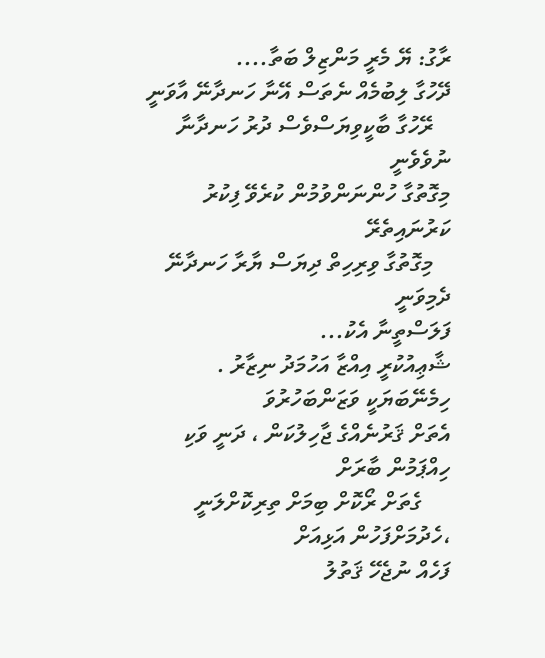ރާގު: ޔޭ މެރީ މަންޒިލް ބަތާ....
ދޭހުގާ ލިބުމެއް ނެތަސް އޭނާ ހަނދާނޭ އާވަނީ
   ރޭހުގާ ބާކީވިޔަސްވެސް ދުރު ހަނދާނާ ނުވެވެނީ
މިގޮތުގާ ހުންނަންވުމުން ކުރެވޭ ފިކުރު ކަރުނައިތެރޭ
   މިގޮތުގާ ވިރިހިތް ދިޔަސް ޔާރާ ހަނދާނޭ ދެމިވަނީ
ފަލަސްތީނާ އެކު...
ޝާޢިއުކުރީ އިއްޒާ އަހުމަދު ނިޒާރު . ހިމެނޭބަޔަކީ ވަޒަންބަހުރުވަ
އެތަށް ޤަރުނެއްގެ ޖާހިލުކަން ، ދަނީ ވަކި ހިއްޕަމުން ބާރަށް
     ގެތަށް ރޯކޮށް ބިމަށް ތިރިކޮށްލަނީ ،ހެދުމަށްފަހުން އަޅިއަށް
ފަހެއް ނުޖެހޭ ޤަތުލު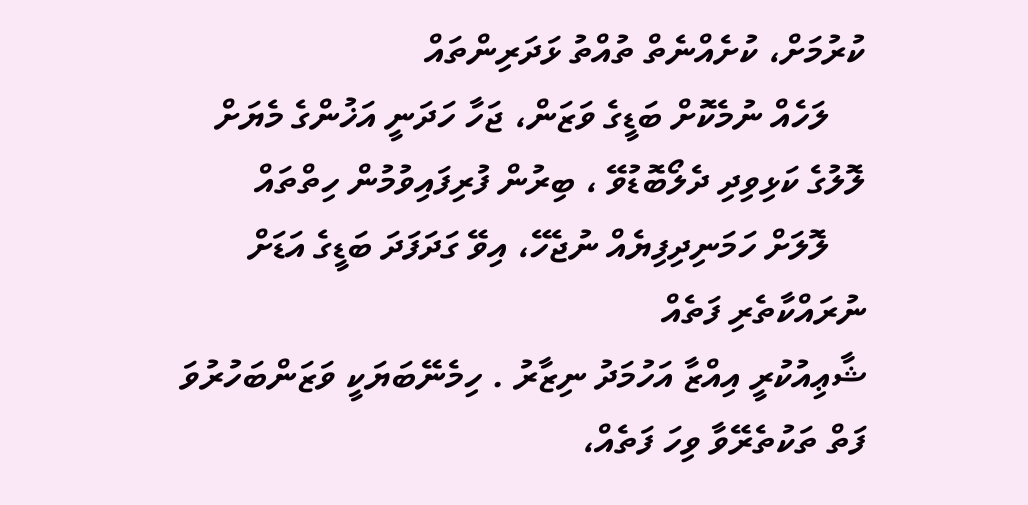ކުރުމަށް، ކުށެއްނެތް ތުއްތު ޅަދަރިންތައް
    ލަހެއް ނުމެކޮށް ބަޑީގެ ވަޒަން، ޖަހާ ހަދަނީ އަޚުންގެ މެޔަށް
ލޮލުގެ ކަޅިވިދި ދެލޯބޮޑުވޭ ، ބިރުން ފުރިފައިވުމުން ހިތްތައް
    ލޮލަށް ހަމަނިދިފިޔެއް ނުޖެހޭ، އިވޭ ގަދަފަދަ ބަޑީގެ އަޑަށް
ނުރައްކާތެރި ފަތެއް
ޝާޢިއުކުރީ އިއްޒާ އަހުމަދު ނިޒާރު . ހިމެނޭބަޔަކީ ވަޒަންބަހުރުވަ
ފަތް ތަކުތެރޭވާ ވިހަ ފަތެއް،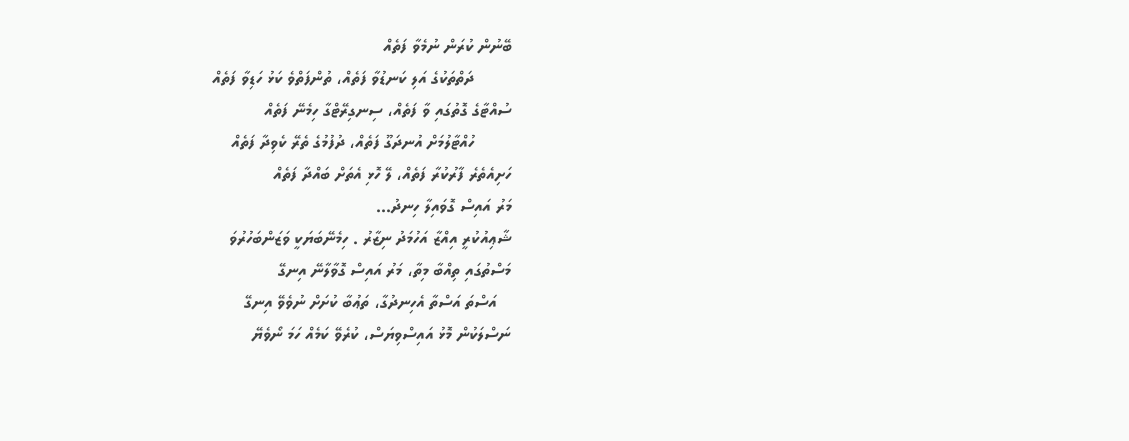ބޭނުން ކުރަން ނުމެވާ ފަތެއް
        ދަތްތަކުގެ އަލި ކަނޑުވާ ފަތެއް، ތުންފަތްވެ ކަޅު ހަޑިވާ ފަތެއް
ސުއްޓާގެ ގޮތުގައި ވާ ފަތެއް، ސިނގިރޭޓްގާ ހިމެނޭ ފަތެއް
        ހުއްޓާލުމަށް އުނދަގޫ ފަތެއް، ދުފުމުގެ ތެރޭ ކެވިދާ ފަތެއް
ހަށިއެތެރެ ފާރުކުރާ ފަތެއް، ލޭ ހޮޅި އެތަށް ބައްދާ ފަތެއް
މަރު އައިސް ގޮވައިލާ ހިނދު...
ޝާޢިއުކުރީ އިއްޒާ އަހުމަދު ނިޒާރު . ހިމެނޭބަޔަކީ ވަޒަންބަހުރުވަ
މަސްތުގައި ތިއްބާ މިތާ، މަރު އައިސް ގޮވާލާނޭ އިނގޭ
   އަސްތަ އަސްތާ އެހިނދުގާ، ތަޢުބާ ކުށަށް ނުވެވޭ އިނގޭ
ނަސްލަކުން މޮޅު އައިސްވިޔަސް، ކުރެވޭ ކަމެއް ހަމަ ނޯވެޔޭ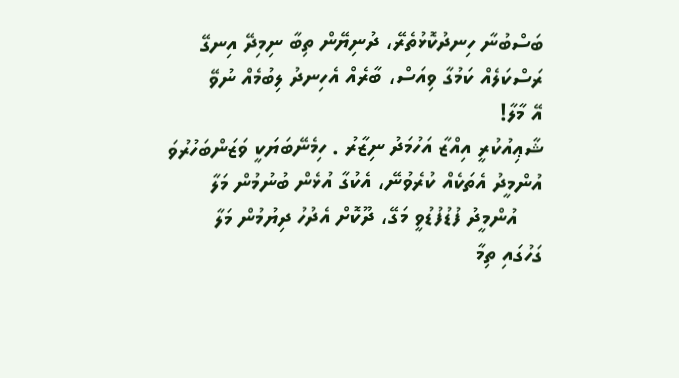ބަސްބުނާ ހިނދުކޮޅުތެރޭ، ދުނިޔޭން ތިބާ ނިމިދޭ އިނގޭ
ރަސްކަލެއް ކަމުގާ ވިއަސް، ބާރެއް އެހިނދު ލިބުމެއް ނުވޭ
އޭ މާލާ!
ޝާޢިއުކުރީ އިއްޒާ އަހުމަދު ނިޒާރު . ހިމެނޭބަޔަކީ ވަޒަންބަހުރުވަ
އުންމީދު އެތަކެއް ކުރެވުނޭ، އެކުގާ އުޅެން ބުނުމުން މަލާ
    އުންމީދު ފުޑުފުޑުވީ މަގޭ، ދޫކޮށް އެދުހު ދިޔުމުން މަލާ
ގަހުގައި ތިމާ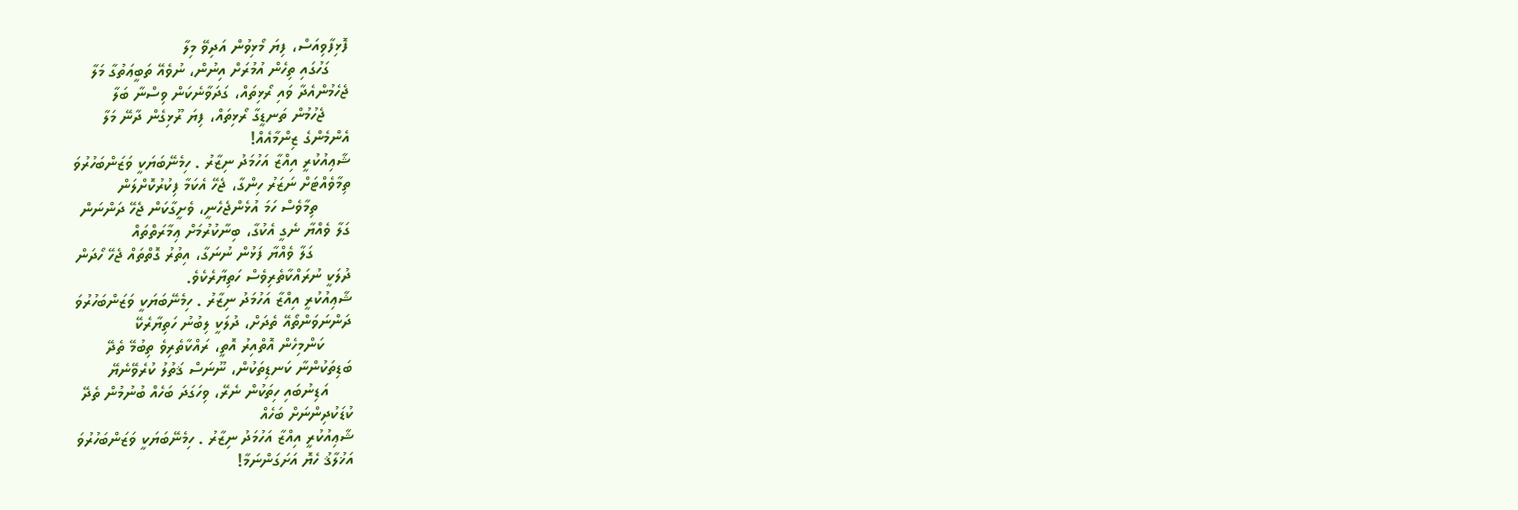ފޮޅިފާވިއަސް، ފިޔަ މޯޅިވުން އަދިވޭ މިލާ
    ގަހުގައި ތިހެން އުމުރަށް އިނުން، ނުވެއޭ ތަބީޢަތުގާ މަލާ
ޖެހެމުންއެދާ ވައި ރޯޅިތައް، ގަދަވާނެކަން ވިސްނާ ބަލާ
     ޖެހުމުން ތަނޑީގާ ރޯޅިތައް، ފިޔަ ރޫޅިގެން ދާނޭ މަލާ
އެންމެންގެ ޒިންމާއެއް!
ޝާޢިއުކުރީ އިއްޒާ އަހުމަދު ނިޒާރު . ހިމެނޭބަޔަކީ ވަޒަންބަހުރުވަ
ތިމާވެއްޓަށް ނަޒަރު ހިންގާ، ޖެހޭ އެކަމާ ފިކުރުކޮށްލަން
       ތިމާވެސް ހަމަ އުޅެންޖެހެނީ، ވެށީގާކަން ޖެހޭ ދަންނަން
ގަލާ ވެއްޔާ ނެގީ އެކުގާ، ބިނާކުރުމަށް ޢިމާރަތްތައް
        ގަލާ ވެއްޔާ ފަޅުން ނުނަގާ، އިތުރު ގޮތްތައް ޖެހޭ ހޯދަން
ދުލަކީ ނުރައްކާތެރިވެސް ހަތިޔާރެކެވެ.
ޝާޢިއުކުރީ އިއްޒާ އަހުމަދު ނިޒާރު . ހިމެނޭބަޔަކީ ވަޒަންބަހުރުވަ
ދަންނަވަންތޯއޭ ތެދަށް، ދުލަކީ ލިބުނު ހަތިޔާރެކޭ
      ކަންމިހެން އޮތްއިރު އޮތީ، ރައްކާތެރިވެ ތިބުމޭ ތެދޭ
ބަޑިތަކުންނާ ކަނޑިތަކުން، ނޫނަސް ޤަތުލު ކުރެވޭނެޔޭ
     އަޑިނުބައި ހިތަކުން ނެރޭ، ވިހަގަދަ ބަހެއް ބުނުމުން ތެދޭ
ކުޑަކުދިންނަށް ބަހެއް
ޝާޢިއުކުރީ އިއްޒާ އަހުމަދު ނިޒާރު . ހިމެނޭބަޔަކީ ވަޒަންބަހުރުވަ
އަޚުލާޤު ހެޔޮ އަށަގަންނަމާ!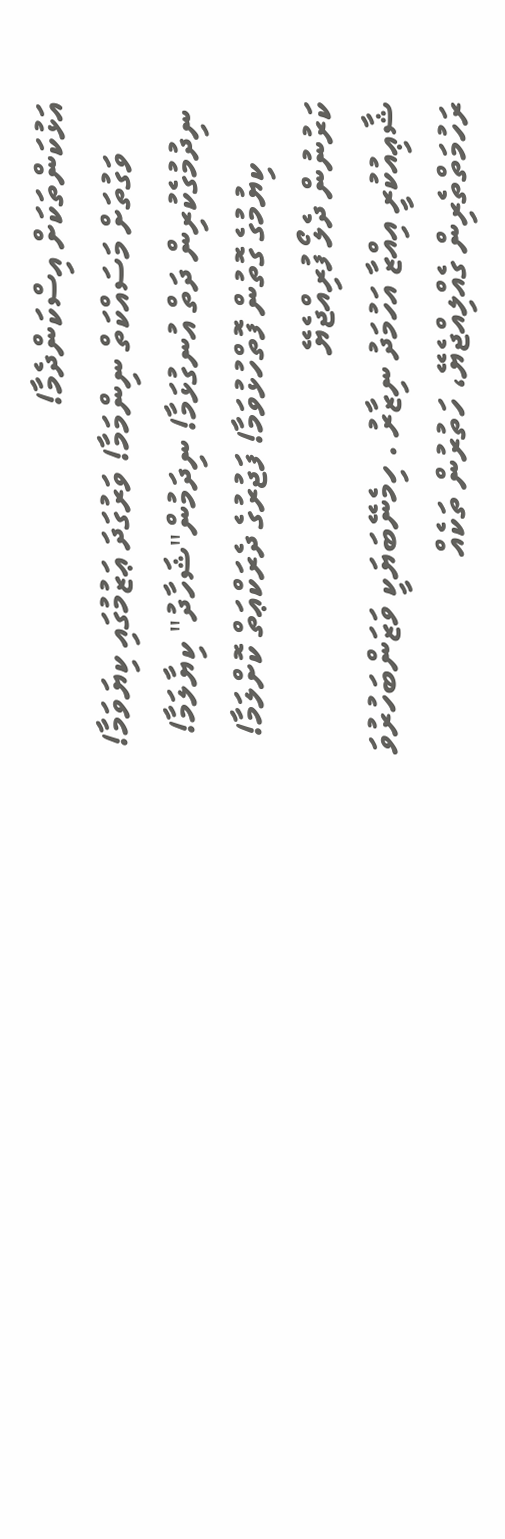އަޅުކަންތަކަށް އިސްކަންދެމާ!
      ވަގުތަށް މަސައްކަތް ނިންމަމާ! ވަރުގަދަ ޢަޒުމުގައި ކިޔަވަމާ!
 ނިދުމުގެކުރިން ދަތް އުނގުޅަމާ! ނިދަމުން"ޝަހާދު" ކިޔާލަމާ!
       ކިޔުމުގެ ގޮތުން ފޮތްހުޅުވަމާ! ފަޖުރުގެ ދެރަކްޢަތް ކޮށްލަމާ!
ކަރުނުން ދެލޯ ފުރިއްޖެޔޭ
ޝާޢިއުކުރީ އިއްޒާ އަހުމަދު ނިޒާރު . ހިމެނޭބަޔަކީ ވަޒަންބަހުރުވަ
ރަހުމަތްތެރިން ގެއްލިއްޖެޔޭ، ހަތުރުން ތަކެއް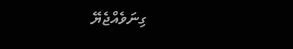ގިނަވެއްޖެޔޭ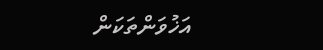އަޚުވަންތަކަން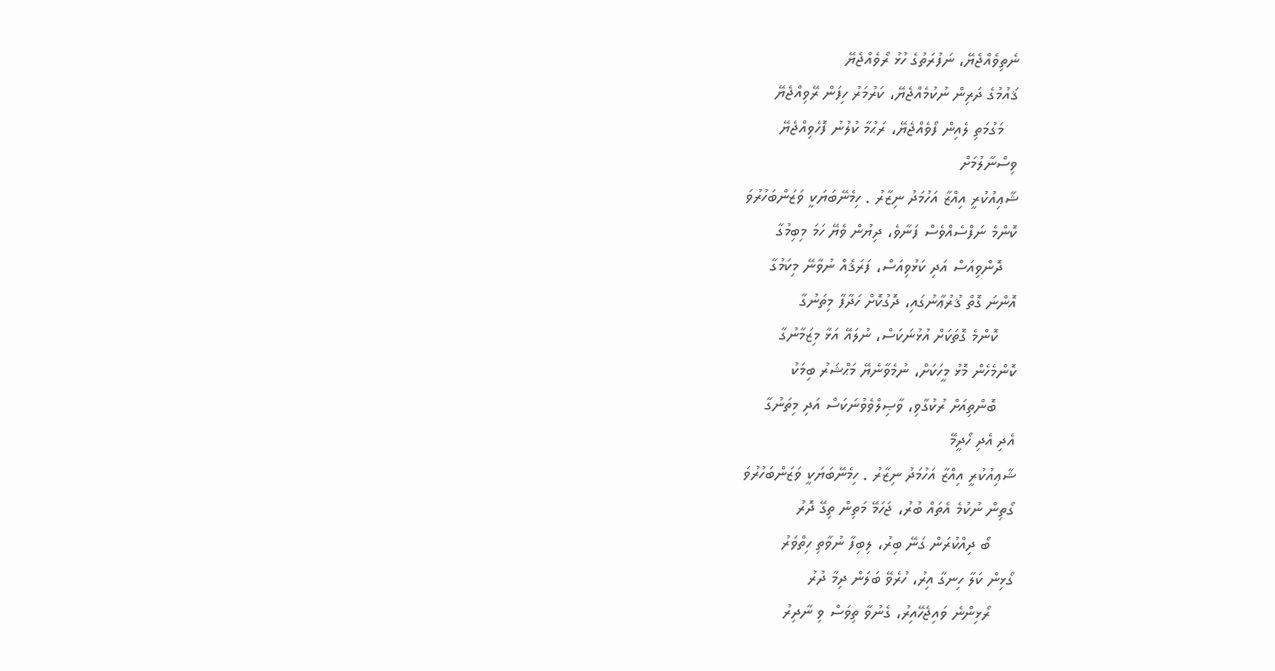ނެތިވެއްޖެޔޭ، ނަފުރަތުގެ ހުޅު ރޯވެއްޖެޔޭ
ޤައުމުގެ ދަރިން ނުކުމެއްޖެޔޭ، ކަރުމަރު ހިފަން ރޭވިއްޖެޔޭ
   މަގުމަތި ލެއިން ފޯވެއްޖެޔޭ، ރަޙުމާ ކުލުނު ފޮހެވިއްޖެޔޭ
ވިސްނާލުމަށް
ޝާޢިއުކުރީ އިއްޒާ އަހުމަދު ނިޒާރު . ހިމެނޭބަޔަކީ ވަޒަންބަހުރުވަ
ކޮންމެ ނަފްސެއްވެސް ފަނާވެ، ދިޔުން ވެޔޭ ހަމަ މިބިމުގާ
   ދޮންވިއަސް އަދި ކަޅުވިއަސް، ފަރަޤެއް ނުވާނޭ މިކަމުގާ
އޮންނަ ގޮތް ޤުރުޢާނުގައި، ދޮގުކޮށް ހަދާފާ މިތަނުގާ
    ކޮންމެ ގޮތަކަށް އުޅުނަކަސް، ނުލައޭ އަޅާ މިޒަމާނުގާ
ކޮންމެހެން މޮޅު މީހަކަށް، ނުމެވާނެޔޭ މަޙްޝަރު ބިމަކު
    ބޮންތިއަށް ރުކުގާވި، ވާޞިލްވެވުނަކަސް އަދި މިތަނުގާ
އެދި އެދި ހޯދީމޭ
ޝާޢިއުކުރީ އިއްޒާ އަހުމަދު ނިޒާރު . ހިމެނޭބަޔަކީ ވަޒަންބަހުރުވަ
ގޯތިން ނުކުމެ އެތައް ބުރު، ޖަހަމޭ މަތިން ތިގޭ ދޮރު
     ބޯ ދިއްކުރަން ގަނޭ ބިރު، ލިބިފާ ނުވާތި ހިތްވަރު
ގޯޅިން ކަލާ ހިނގާ އިރު، ހުރެވޭ ބަލަން ދިމާ ދުރު
     ރޯޅިންނެ ވައިޖެހޭއިރު، ގެނުވާ ތިވަސް ވި ނާދިރު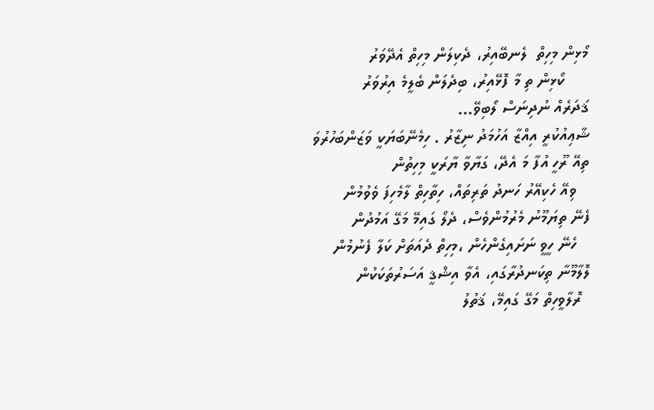މޯޅިން މިހިތް  ލެނބޭއިރު، ދެކިލަން މިހިތް އެދޭވަރު
     ކޯޅިން ތި މާ ފޮޅޭއިރު، ބިދެލަން ބެލީމެ އިރުވަރު
ޤަދަރެއް ނުދިނަސް ލޯބިވޭ...
ޝާޢިއުކުރީ އިއްޒާ އަހުމަދު ނިޒާރު . ހިމެނޭބަޔަކީ ވަޒަންބަހުރުވަ
ތިއޭ ރޫހީ އުފާ މަ އެދޭ، ގަޔާވާ ޔާރަކީ މިހިތުން
   ވިއޭ ހެކިއޭރު ހަނދު ތަރިތައް، ހިތާހިތް ލާމެހިފަ ވެވުމުން
ފެނޭ ތިޔަމޫނު މެރުމުންވެސް، ދެލޯ ގައިމޭ މަގޭ އަމުދުން
   ހެނޭ ހީވީ ނަށައިގެންހެން ،މިހިތް ދެއަތަށް ކަލާ ފެނުމުން
ލޮލާމޫނާ ތިކަނދުރާގައި، އެވާ އިޝްޤީ އަސަރުތަކަކުން
  ރޮލާވީހިތް މަގޭ ގައިމޭ، ޤަތުލު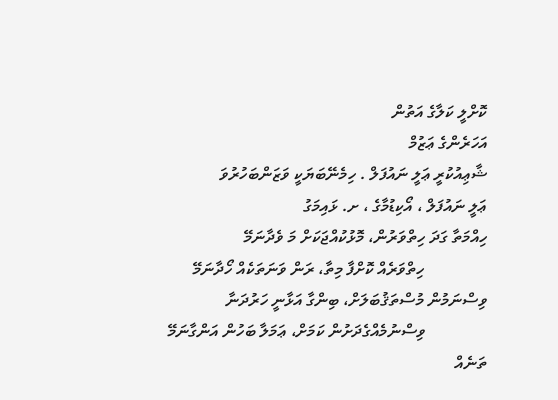ކޮށްލީ ކަލާގެ އަތުން
އަހަރެންގެ ޢަޒުމް
ޝާޢިއުކުރީ ޢަލީ ނައުފަލް . ހިމެނޭބަޔަކީ ވަޒަންބަހުރުވަ
ޢަލީ ނައުފަލް ، އޯކިޑުމާގެ ، ށ. ޅައިމަގު
ހިއްމަތާ ގަދަ ހިތްވަރުން، މޮޅުކުއްޖަކަށް މަ ވެދާނަމޭ
               ހިތްވަރެއް ކޮށްފާ މިތާ، ރަން ވަނަތަކެއް ހޯދާނަމޭ
ވިސްނަމުން މުސްތަޤުބަލަށް، ބިންގާ އަޅާނީ ހަރުދަނާ
               ވިސްނުމެއްގެދަށުން ކަމަށް، ޢަމަލާ ބަހުން އަންގާނަމޭ
ތަނެއް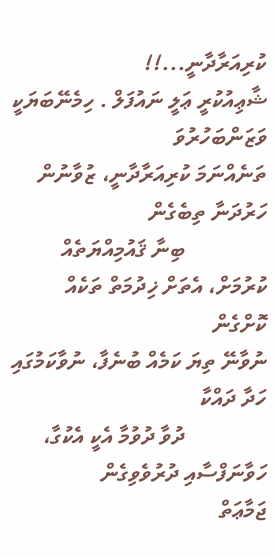ކުރިއަރާދާނީ...!!
ޝާޢިއުކުރީ ޢަލީ ނައުފަލް . ހިމެނޭބަޔަކީ ވަޒަންބަހުރުވަ
ތަނެއްނަމަ ކުރިއަރާދާނީ، ޒުވާނުން ހަރުދަނާ ތިބެގެން
               ބިނާ ޤައުމިއްޔަތެއް ކުރުމަށް، އެތަށް ޚިދުމަތް ތަކެއް ކޮށްގެން
ނުވާނޭ ތިޔަ ކަމެއް ބުނެފާ، ނުވާކަމުގައި ހަދާ ދައްކާ
               ދުވާ ދުވުމާ އެކީ އެކުގާ، ހަވާނަފްސާއި ދުރުވެވިގެން
ޖަމާޢަތް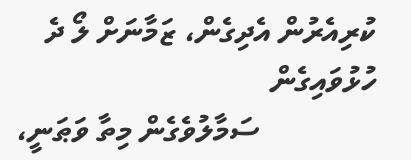ކުރިއެރުން އެދިގެން، ޒަމާނަށް ލޯ ދެ ހުޅުވައިގެން
               ސަމާލުވެގެން މިތާ ވަޠަނީ،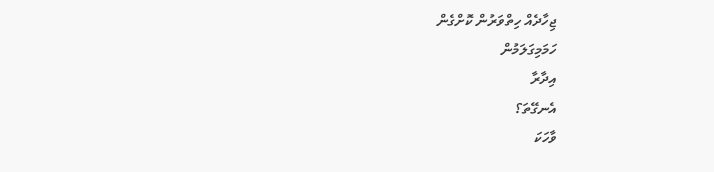ޖިހާދެއް ހިތްވަރުން ކޮށްގެން
ހަމަމިގަލަމުން
އިދާރާ
އެނގޭތަ؟
ވާހަކަ